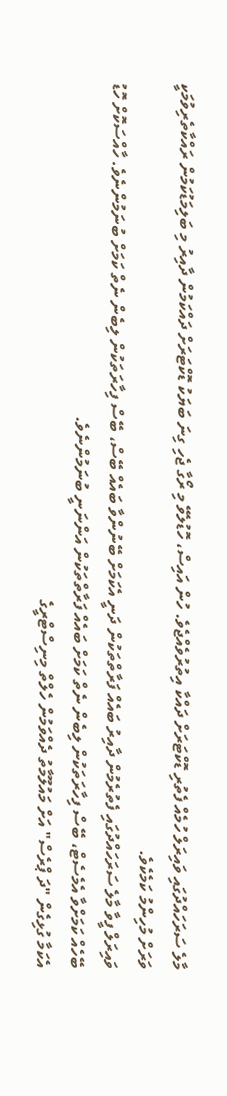މާލެ ސަރަހައްދުގައި ވައިރަލް ހުމެއް ފެތުރި ޑޮކްޓަރަށް ދައްކާ އިތުރުވެއްޖެވެ. ހުން އައިސް، ހޮޑުލެވޭ މި ރޯގާ ޖެހި ގިނަ ބަޔަކު ޑޮކްޓަރަށް ދައްކަމުން ދާއިރު މި ބަލިމަޑުކަމުން ރައްކާތެރިވުމަކީ ވަރަށް މުހިންމު ކަމެކެވެ.
ވައިރަލް ފީވާ މާލެ ސަރަހައްދުގައި ފެތުރެމުން ދާއިރު ބައެއް ފަރާތްތަކުން ދަނީ އެކަމަށް ބޭނުންވާ ބައެއް ބޭސް، ބޭސް ފިހާރަތަކުން ލިބެން ނެތް ކަމަށް ބުނަމުންނެވެ. ހާއްސަކޮށް ހޮޑު ބޭހެއް ކަމަށްވާ އެމެސެޓް، ބޭސް ފިހާރަތަކުން ލިބެން ނެތް ކަމަށް ބައެއް ފަރާތްތަކުން އަންނަނީ ބުނަމުންނެވެ.
އެކަމާ ގުޅިގެން "ދަ ޕްރެސް" އަށް މައުލޫމާތު ދެއްވަމުން ހެލްތް މިނިސްޓްރީގެ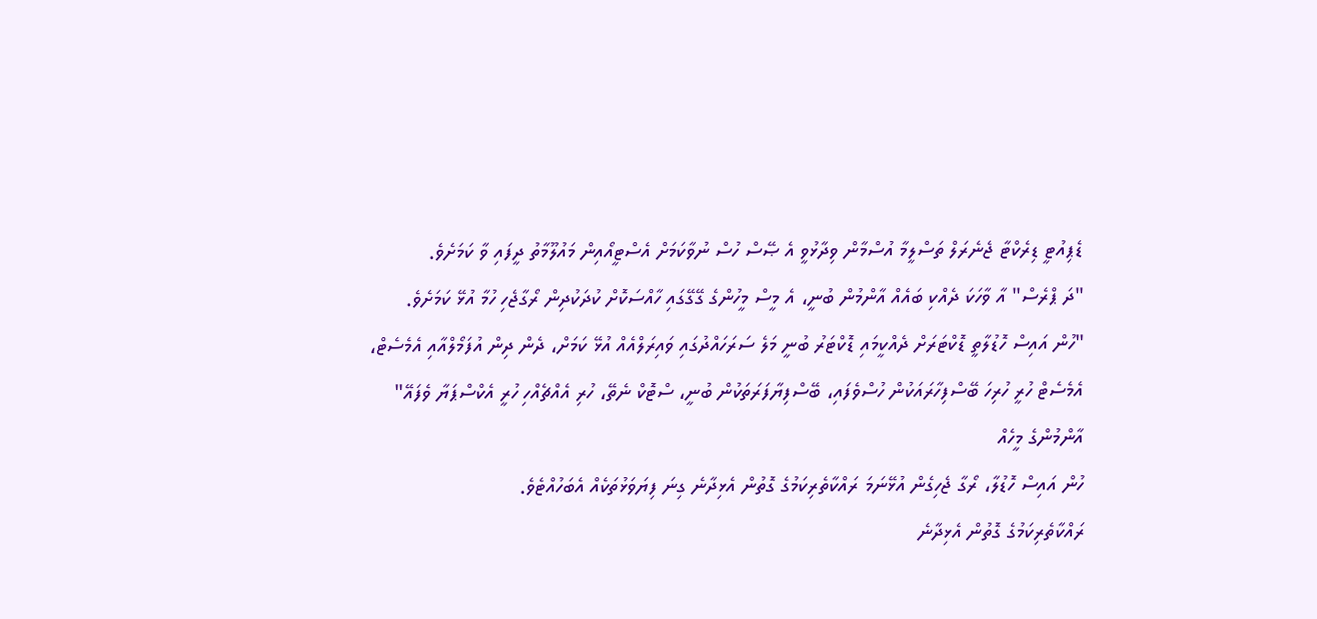ޑެޕިއުޓީ ޑިރެކްޓާ ޖެނެރަލް ތަސްލީމާ އުސްމާން ވިދާޅުވީ އެ ޞޭސް ހުސް ނުވާކަމަށް އެސްޓީއޯއިން މައުލޫމާތު ދީފައި ވާ ކަމަށެވެ.
"ދަ ޕްރެސް" އާ ވާހަކަ ދެއްކި ބައެއް އާންމުން ބުނީ، އެ މީސް މީހުންގެ ގޭގޭގައި ހާއްސަކޮށް ކުދަކުދިން ރޯގާޖެހި ހުމާ އުޅޭ ކަމަށެވެ.
"ހުން އައިސް ހޮޑުލާތީ ޑޮކްޓަރަށް ދެއްކީމައި ޑޮކްޓަރު ބުނީ މަލެ ސަރަހައްދުގައި ވައިރަލްއެއް އުޅޭ ކަމަށް، ދެން ދިން އުފަމޯލްއާއި އެމެސެޓް، އެމެސެޓް ހުރީ ހުރިހަ ބޭސްފިހާރައަކުން ހުސްވެފައި، ބޭސްފިޔާފަރަތަކުން ބުނީ، ސްޓޮކް ނެތޭ، ހުރި އެއްޗެއްހި ހުރީ އެކްސްޕަޔާ ވެފައޭ"
އާންމުންގެ މީހެއް
ހުން އައިސް ހޮޑުލާ، ރޯގާ ޖެހިގެން އުޅޭނަމަ ރައްކާތެރިކަމުގެ ގޮތުން އެޅިދާނެ ގިނަ ފިޔަވަޅުތަކެއް އެބަހުއްޓެވެ.
ރައްކާތެރިކަމުގެ ގޮތުން އެޅިދާނެ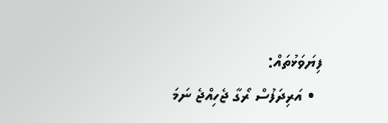ފިޔަވަޅުތައް:
  • އަރިދަފުސް ރޯގާ ޖެހިއްޖެ ނަމަ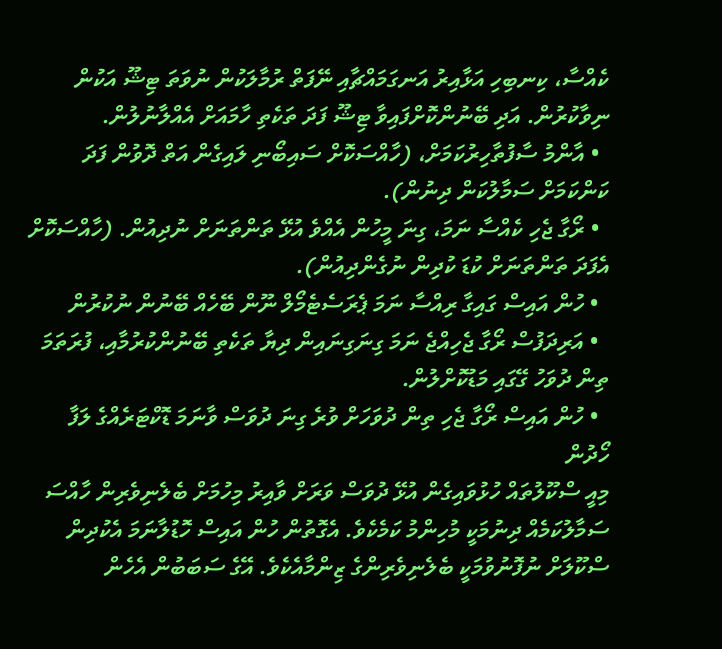ކެއްސާ، ކިނބިހި އަޅާއިރު އަނގަމައްޗާއި ނޭފަތް ރުމާލަކުން ނުވަތަ ޓިޝޫ އަކުން ނިވާކުރުން. އަދި ބޭނުންކޮށްފައިވާ ޓިޝޫ ފަދަ ތަކެތި ހާމައަށް އެއްލާނުލުން.
  • އާންމު ސާފުތާހިރުކަމަށް، (ހާއްސަކޮށް ސައިބޯނި ލައިގެން އަތް ދޮވުން ފަދަ ކަންކަމަށް ސަމާލުކަން ދިނުން).
  • ރޯގާ ޖެހި ކެއްސާ ނަމަ، ގިނަ މީހުން އެއްވެ އުޅޭ ތަންތަނަށް ނުދިއުން. (ހާއްސަކޮށް އެފަދަ ތަންތަނަށް ކުޑަ ކުދިން ނުގެންދިއުން).
  • ހުން އައިސް ގައިގާ ރިއްސާ ނަމަ ޕެރަސެޓެމޯލް ނޫން ބޭހެއް ބޭނުން ނުކުރުން
  • އަރިދަފުސް ރޯގާ ޖެހިއްޖެ ނަމަ ގިނަގިނައިން ދިޔާ ތަކެތި ބޭނުންކުރުމާއި، ފުރަތަމަ ތިން ދުވަހު ގޭގައި މަޑުކޮށްލުން.
  • ހުން އައިސް ރޯގާ ޖެހި ތިން ދުވަހަށް ވުރެ ގިނަ ދުވަސް ވާނަމަ ޑޮކްޓަރެއްގެ ލަފާ ހޯދުން
މިއީ ސްކޫލުތައް ހުޅުވައިގެން އުޅޭ ދުވަސް ވަރަށް ވާއިރު މިހުމަށް ބެލެނިވެރިން ހާއްސަ ސަމާލުކަމެއް ދިނުމަކީ މުހިންމު ކަމެކެވެ. އެގޮތުން ހުން އައިސް ހޮޑުލާނަމަ އެކުދިން ސްކޫލަށް ނުފޮނުވުމަކީ ބެލެނިވެރިންގެ ޒިންމާއެކެވެ. އޭގެ ސަބަބުން އެހެން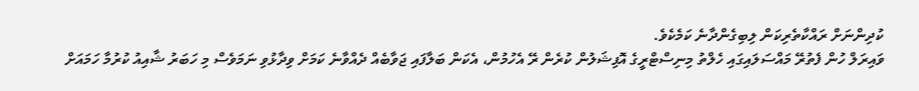ކުދިންނަށް ރައްކާތެރިކަން ލިބިގެންދާނެ ކަމެކެވެ.
ވައިރަލް ހުން ފެތުރޭ މައްސަލައިގައި ހެލްތު މިނިސްޓްރީގެ އޮފިޝަލުން ކުރެން ރޭ އެހުމުން، އެކަން ބަލާފައި ޖަވާބެއް ދެއްވާނެ ކަމަށް ވިދާޅުވި ނަމަވެސް މި ހަބަރު ޝާއިއު ކުރުމާ ހަމައަށް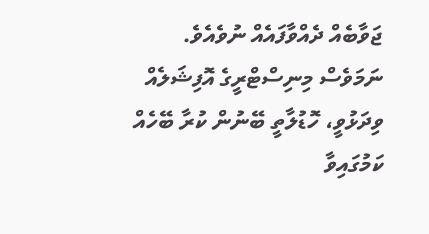ޖަވާބެއް ދެއްވާފައެއް ނުވެއެވެ. ނަމަވެސް މިނިސްޓްރީގެ އޮފިޝަލެއް ވިދަޅުވީ، ހޮޑުލާތީ ބޭނުން ކުރާ ބޭހެއް ކަމުގައިވާ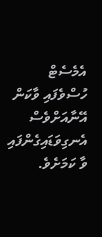އެމެސެޓް ހުސްވެފައި ވާކަން އޭނާއަށްވެސް އެނގިވަޑައިގެންފައި ވާ ކަމަށެވެ.